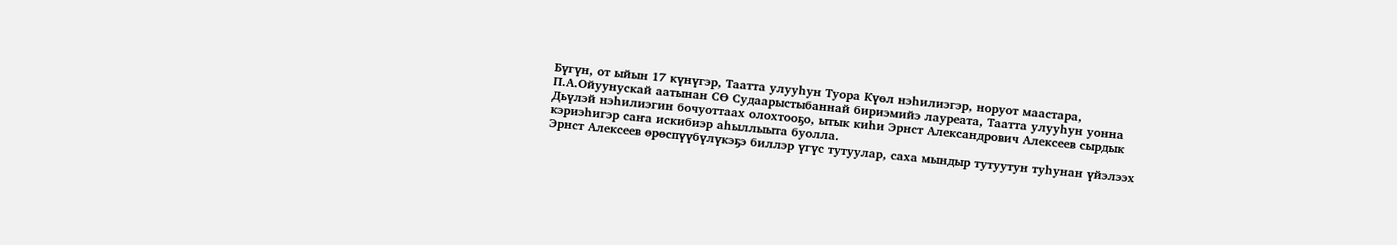Бүгүн, от ыйын 17 күнүгэр, Таатта улууһун Туора Күөл нэһилиэгэр, норуот маастара, П.А.Ойуунускай аатынан СӨ Судаарыстыбаннай бириэмийэ лауреата, Таатта улууһун уонна Дьүлэй нэһилиэгин бочуоттаах олохтооҕо, ытык киһи Эрнст Александрович Алексеев сырдык кэриэһигэр саҥа искибиэр аһыллыыта буолла.
Эрнст Алексеев өрөспүүбүлүкэҕэ биллэр үгүс тутуулар, саха мындыр тутуутун туһунан үйэлээх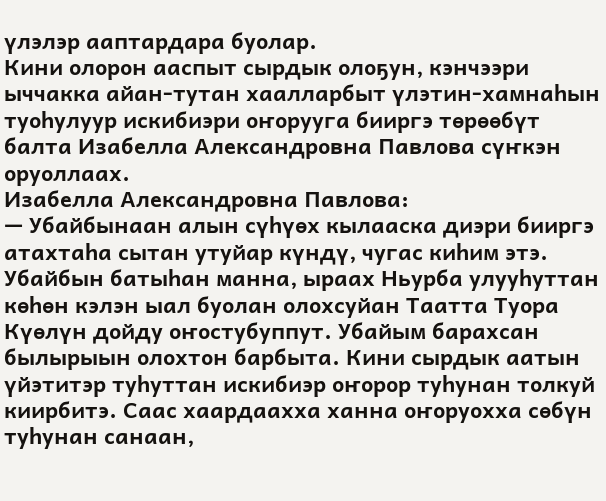үлэлэр ааптардара буолар.
Кини олорон ааспыт сырдык олоҕун, кэнчээри ыччакка айан-тутан хаалларбыт үлэтин-хамнаһын туоһулуур искибиэри оҥорууга бииргэ төрөөбүт балта Изабелла Александровна Павлова сүҥкэн оруоллаах.
Изабелла Александровна Павлова:
— Убайбынаан алын сүһүөх кылааска диэри бииргэ атахтаһа сытан утуйар күндү, чугас киһим этэ. Убайбын батыһан манна, ыраах Ньурба улууһуттан көһөн кэлэн ыал буолан олохсуйан Таатта Туора Күөлүн дойду оҥостубуппут. Убайым барахсан былырыын олохтон барбыта. Кини сырдык аатын үйэтитэр туһуттан искибиэр оҥорор туһунан толкуй киирбитэ. Саас хаардаахха ханна оҥоруохха сөбүн туһунан санаан,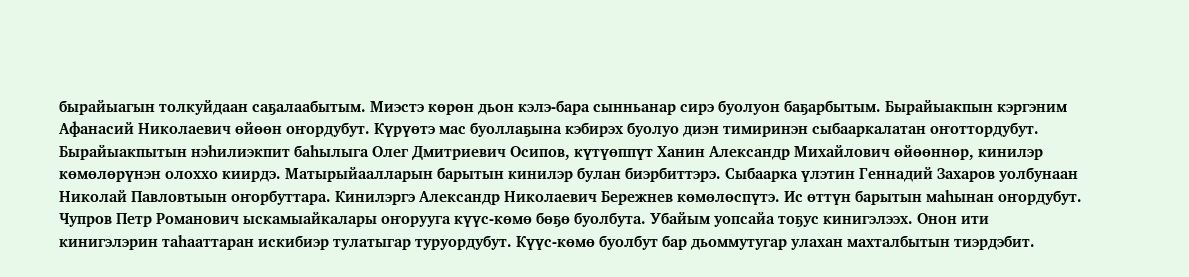бырайыагын толкуйдаан саҕалаабытым. Миэстэ көрөн дьон кэлэ-бара сынньанар сирэ буолуон баҕарбытым. Бырайыакпын кэргэним Афанасий Николаевич өйөөн оҥордубут. Күрүөтэ мас буоллаҕына кэбирэх буолуо диэн тимиринэн сыбааркалатан оҥоттордубут. Бырайыакпытын нэһилиэкпит баһылыга Олег Дмитриевич Осипов, күтүөппүт Ханин Александр Михайлович өйөөннөр, кинилэр көмөлөрүнэн олоххо киирдэ. Матырыйаалларын барытын кинилэр булан биэрбиттэрэ. Сыбаарка үлэтин Геннадий Захаров уолбунаан Николай Павловтыын оҥорбуттара. Кинилэргэ Александр Николаевич Бережнев көмөлөспүтэ. Ис өттүн барытын маһынан оҥордубут. Чупров Петр Романович ыскамыайкалары оҥорууга күүс-көмө бөҕө буолбута. Убайым уопсайа тоҕус кинигэлээх. Онон ити кинигэлэрин таһааттаран искибиэр тулатыгар туруордубут. Күүс-көмө буолбут бар дьоммутугар улахан махталбытын тиэрдэбит.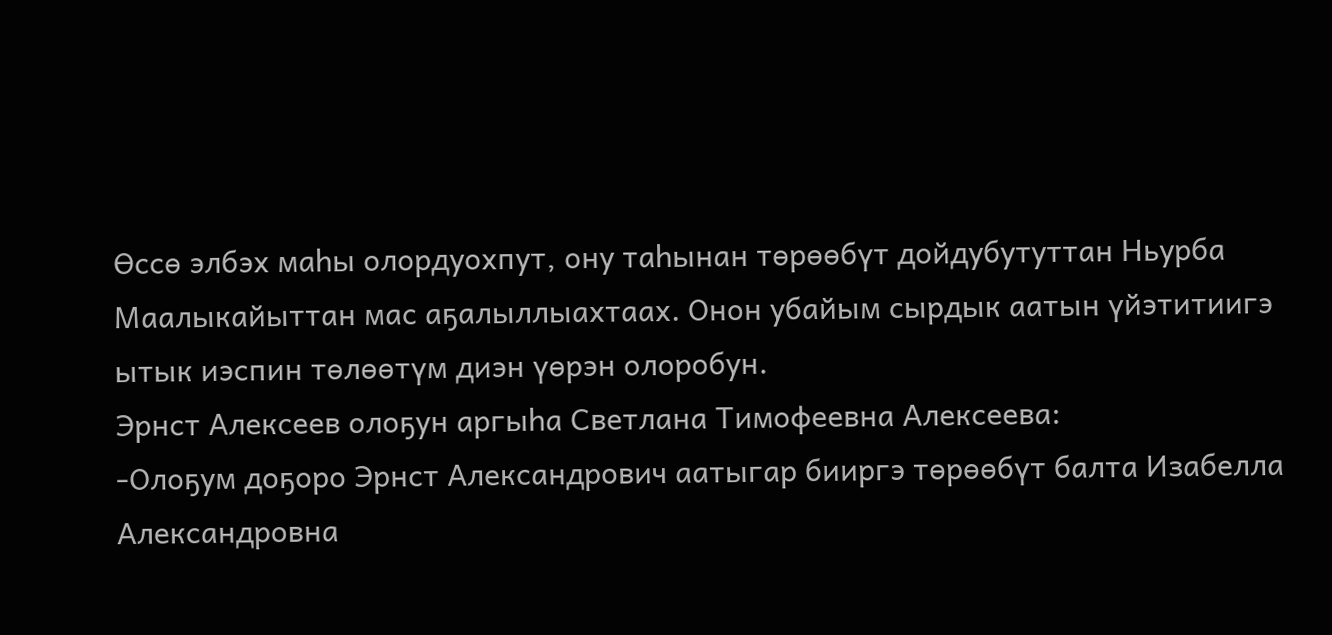Өссө элбэх маһы олордуохпут, ону таһынан төрөөбүт дойдубутуттан Ньурба Маалыкайыттан мас аҕалыллыахтаах. Онон убайым сырдык аатын үйэтитиигэ ытык иэспин төлөөтүм диэн үөрэн олоробун.
Эрнст Алексеев олоҕун аргыһа Светлана Тимофеевна Алексеева:
-Олоҕум доҕоро Эрнст Александрович аатыгар бииргэ төрөөбүт балта Изабелла Александровна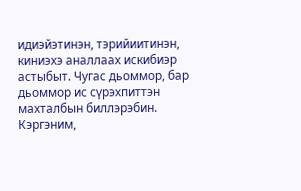идиэйэтинэн, тэрийиитинэн, киниэхэ аналлаах искибиэр астыбыт. Чугас дьоммор, бар дьоммор ис сүрэхпиттэн махталбын биллэрэбин. Кэргэним,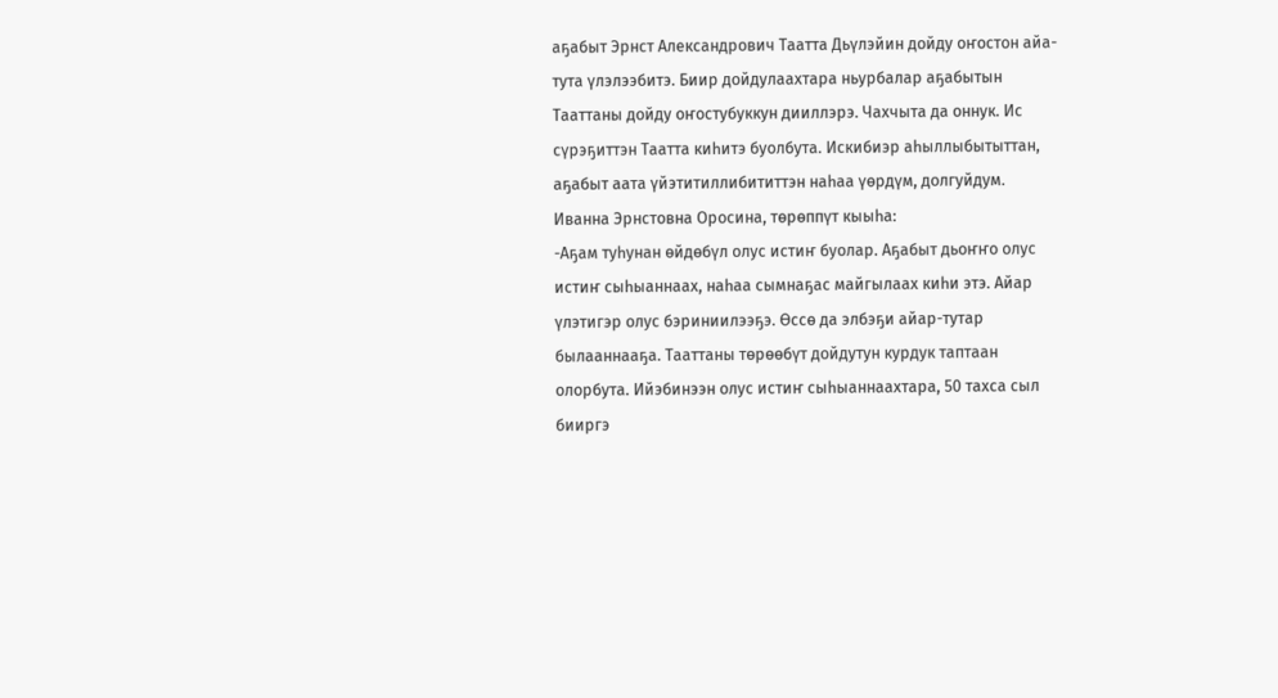аҕабыт Эрнст Александрович Таатта Дьүлэйин дойду оҥостон айа-тута үлэлээбитэ. Биир дойдулаахтара ньурбалар аҕабытын Тааттаны дойду оҥостубуккун дииллэрэ. Чахчыта да оннук. Ис сүрэҕиттэн Таатта киһитэ буолбута. Искибиэр аһыллыбытыттан, аҕабыт аата үйэтитиллибититтэн наһаа үөрдүм, долгуйдум.
Иванна Эрнстовна Оросина, төрөппүт кыыһа:
-Аҕам туһунан өйдөбүл олус истиҥ буолар. Аҕабыт дьоҥҥо олус истиҥ сыһыаннаах, наһаа сымнаҕас майгылаах киһи этэ. Айар үлэтигэр олус бэриниилээҕэ. Өссө да элбэҕи айар-тутар былааннааҕа. Тааттаны төрөөбүт дойдутун курдук таптаан олорбута. Ийэбинээн олус истиҥ сыһыаннаахтара, 50 тахса сыл бииргэ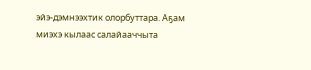эйэ-дэмнээхтик олорбуттара. Аҕам миэхэ кылаас салайааччыта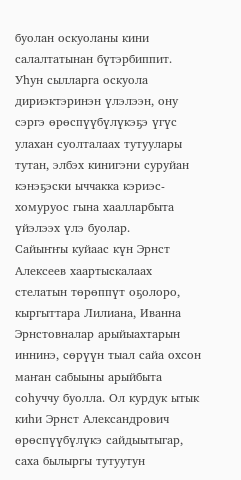буолан оскуоланы кини салалтатынан бүтэрбиппит. Уһун сылларга оскуола дириэктэринэн үлэлээн, ону сэргэ өрөспүүбүлүкэҕэ үгүс улахан суолталаах тутуулары тутан, элбэх кинигэни суруйан кэнэҕэски ыччакка кэриэс-хомуруос гына хаалларбыта үйэлээх үлэ буолар.
Сайыҥҥы куйаас күн Эрнст Алексеев хаартыскалаах стелатын төрөппүт оҕолоро, кыргыттара Лилиана, Иванна Эрнстовналар арыйыахтарын иннинэ, сөрүүн тыал сайа охсон маҥан сабыыны арыйбыта соһуччу буолла. Ол курдук ытык киһи Эрнст Александрович өрөспүүбүлүкэ сайдыытыгар, саха былыргы тутуутун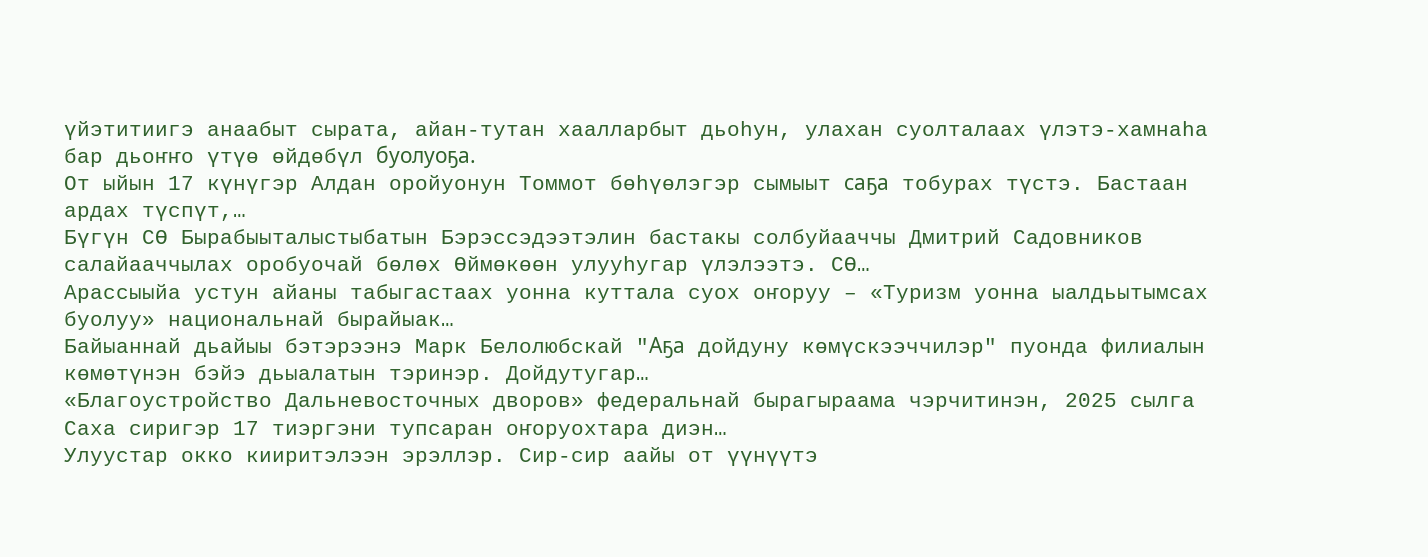үйэтитиигэ анаабыт сырата, айан-тутан хаалларбыт дьоһун, улахан суолталаах үлэтэ-хамнаһа бар дьоҥҥо үтүө өйдөбүл буолуоҕа.
От ыйын 17 күнүгэр Алдан оройуонун Томмот бөһүөлэгэр сымыыт саҕа тобурах түстэ. Бастаан ардах түспүт,…
Бүгүн СӨ Бырабыыталыстыбатын Бэрэссэдээтэлин бастакы солбуйааччы Дмитрий Садовников салайааччылах оробуочай бөлөх Өймөкөөн улууһугар үлэлээтэ. СӨ…
Арассыыйа устун айаны табыгастаах уонна куттала суох оҥоруу – «Туризм уонна ыалдьытымсах буолуу» национальнай бырайыак…
Байыаннай дьайыы бэтэрээнэ Марк Белолюбскай "Аҕа дойдуну көмүскээччилэр" пуонда филиалын көмөтүнэн бэйэ дьыалатын тэринэр. Дойдутугар…
«Благоустройство Дальневосточных дворов» федеральнай бырагыраама чэрчитинэн, 2025 сылга Саха сиригэр 17 тиэргэни тупсаран оҥоруохтара диэн…
Улуустар окко кииритэлээн эрэллэр. Сир-сир аайы от үүнүүтэ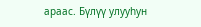араас. Бүлүү улууһун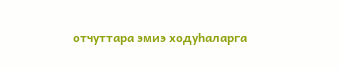отчуттара эмиэ ходуһаларга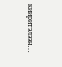кииритэлээн…